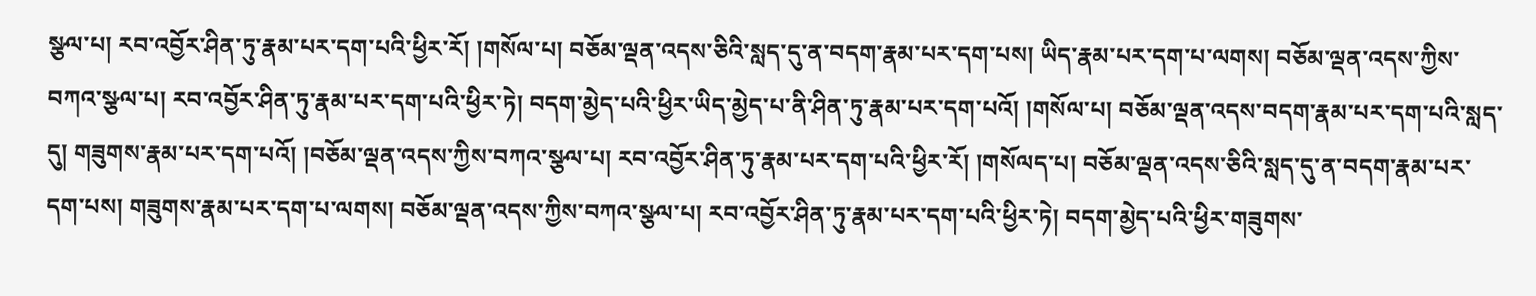སྩལ་པ། རབ་འབྱོར་ཤིན་ཏུ་རྣམ་པར་དག་པའི་ཕྱིར་རོ། །གསོལ་པ། བཅོམ་ལྡན་འདས་ཅིའི་སླད་དུ་ན་བདག་རྣམ་པར་དག་པས། ཡིད་རྣམ་པར་དག་པ་ལགས། བཅོམ་ལྡན་འདས་ཀྱིས་བཀའ་སྩལ་པ། རབ་འབྱོར་ཤིན་ཏུ་རྣམ་པར་དག་པའི་ཕྱིར་ཏེ། བདག་མྱེད་པའི་ཕྱིར་ཡིད་མྱེད་པ་ནི་ཤིན་ཏུ་རྣམ་པར་དག་པའོ། །གསོལ་པ། བཅོམ་ལྡན་འདས་བདག་རྣམ་པར་དག་པའི་སླད་དུ། གཟུགས་རྣམ་པར་དག་པའོ། །བཅོམ་ལྡན་འདས་ཀྱིས་བཀའ་སྩལ་པ། རབ་འབྱོར་ཤིན་ཏུ་རྣམ་པར་དག་པའི་ཕྱིར་རོ། །གསོལད་པ། བཅོམ་ལྡན་འདས་ཅིའི་སླད་དུ་ན་བདག་རྣམ་པར་དག་པས། གཟུགས་རྣམ་པར་དག་པ་ལགས། བཅོམ་ལྡན་འདས་ཀྱིས་བཀའ་སྩལ་པ། རབ་འབྱོར་ཤིན་ཏུ་རྣམ་པར་དག་པའི་ཕྱིར་ཏེ། བདག་མྱེད་པའི་ཕྱིར་གཟུགས་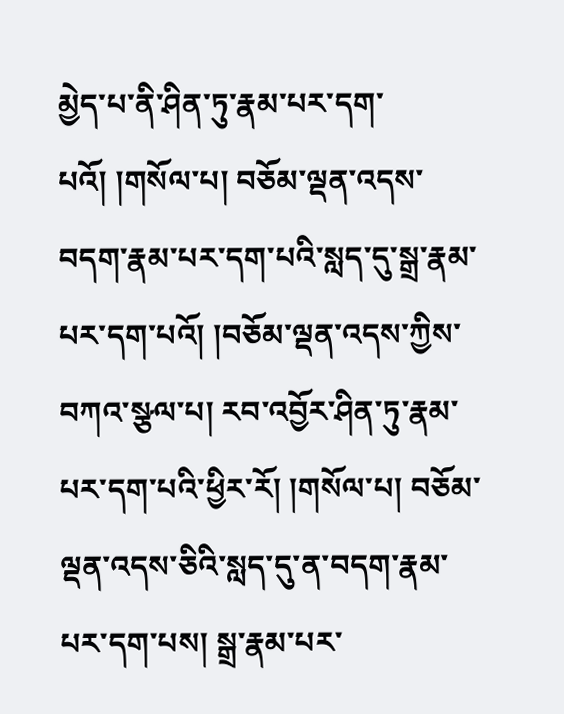མྱེད་པ་ནི་ཤིན་ཏུ་རྣམ་པར་དག་པའོ། །གསོལ་པ། བཅོམ་ལྡན་འདས་བདག་རྣམ་པར་དག་པའི་སླད་དུ་སྒྲ་རྣམ་པར་དག་པའོ། །བཅོམ་ལྡན་འདས་ཀྱིས་བཀའ་སྩལ་པ། རབ་འབྱོར་ཤིན་ཏུ་རྣམ་པར་དག་པའི་ཕྱིར་རོ། །གསོལ་པ། བཅོམ་ལྡན་འདས་ཅིའི་སླད་དུ་ན་བདག་རྣམ་པར་དག་པས། སྒྲ་རྣམ་པར་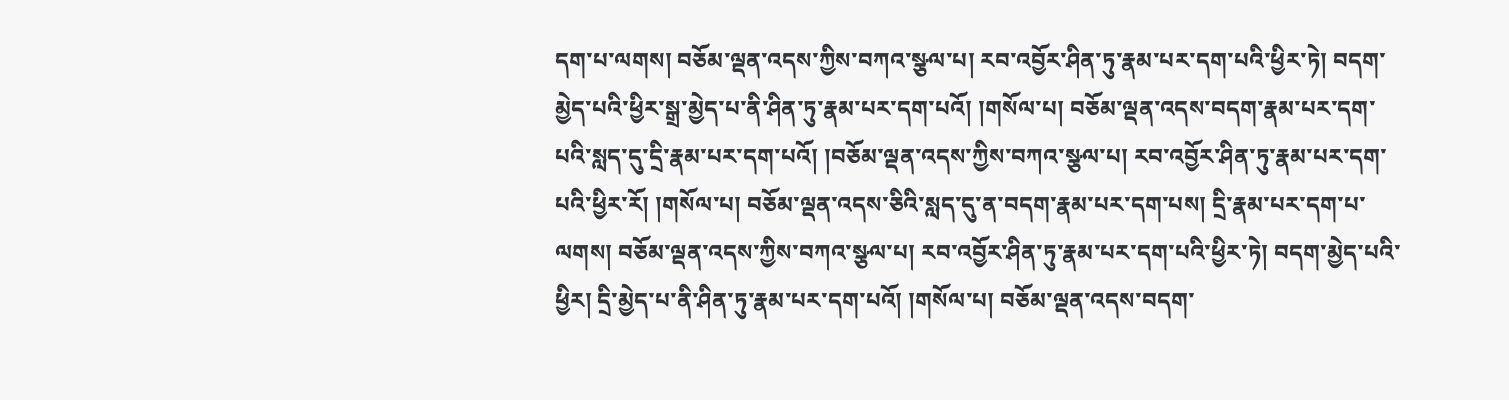དག་པ་ལགས། བཅོམ་ལྡན་འདས་ཀྱིས་བཀའ་སྩལ་པ། རབ་འབྱོར་ཤིན་ཏུ་རྣམ་པར་དག་པའི་ཕྱིར་ཏེ། བདག་མྱེད་པའི་ཕྱིར་སྒྲ་མྱེད་པ་ནི་ཤིན་ཏུ་རྣམ་པར་དག་པའོ། །གསོལ་པ། བཅོམ་ལྡན་འདས་བདག་རྣམ་པར་དག་པའི་སླད་དུ་དྲི་རྣམ་པར་དག་པའོ། །བཅོམ་ལྡན་འདས་ཀྱིས་བཀའ་སྩལ་པ། རབ་འབྱོར་ཤིན་ཏུ་རྣམ་པར་དག་པའི་ཕྱིར་རོ། །གསོལ་པ། བཅོམ་ལྡན་འདས་ཅིའི་སླད་དུ་ན་བདག་རྣམ་པར་དག་པས། དྲི་རྣམ་པར་དག་པ་ལགས། བཅོམ་ལྡན་འདས་ཀྱིས་བཀའ་སྩལ་པ། རབ་འབྱོར་ཤིན་ཏུ་རྣམ་པར་དག་པའི་ཕྱིར་ཏེ། བདག་མྱེད་པའི་ཕྱིར། དྲི་མྱེད་པ་ནི་ཤིན་ཏུ་རྣམ་པར་དག་པའོ། །གསོལ་པ། བཅོམ་ལྡན་འདས་བདག་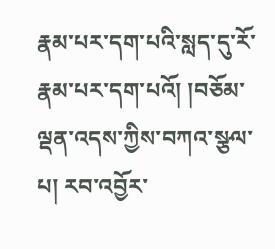རྣམ་པར་དག་པའི་སླད་དུ་རོ་རྣམ་པར་དག་པའོ། །བཅོམ་ལྡན་འདས་ཀྱིས་བཀའ་སྩལ་པ། རབ་འབྱོར་